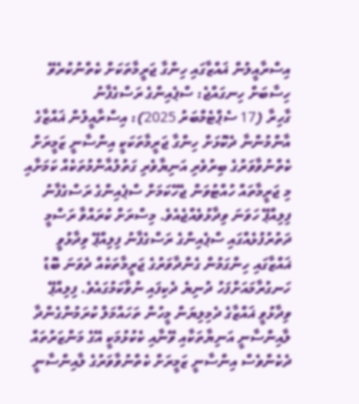އިސްރާއީލުން ޣައްޒާގައި ހިންގާ ޖަރީމާތަކަށް ކެތްނުކުރެވޭ ހިސާބަށް ހިނގައްޖެ: ސްޕެއިންގެ ރަސްގެފާނު
ގާހިރާ (17 ސެޕްޓެމްބަރު 2025): އިސްރާއީލުން ޣައްޒާގެ އާންމުންނާ ދެކޮޅަށް ހިންގާ ޖަރީމާތަކަކީ އިންސާނީ ޒަމީރަށް ކެތްނުވާވަރުގެ ބިރުވެރި އަނިޔާވެރި ގަތުލުއާންމުތަކެއް ކަމަށާއި މި ޖަރީމާތައް ހުއްޓުވަން ޖެހޭކަމަށް ސްޕެއިންގެ ރަސްގެފާނު ފިލިއްޕޭ ހަވަނަ ވިދާޅުވެއްޖެއެވެ. މިސްރަށް ކުރައްވާ ރަސްމީ ދަތުރުފުޅެއްގައި ސްޕެއިންގެ ރަސްގެފާނު ފިލިއްޕޭ ވިދާޅުވީ ޣައްޒާގައި ހިންގަމުން ގެންދާވަރުގެ ޖަރީމާތަކެއް ދެވަނަ ބޮޑު ހަނގުރާމައަށްފަހު ދުނިޔެ ދެކިފައި ނުވާކަމުގައެވެ. ފިލިއްޕޭ ވިދާޅުވީ ޣައްޒާގެ ދެމިލިޔަން މީހުން ތަހައްމަލް ކުރަމުންގެންދާ ލާއިންސާނީ އަނިޔާތަކާއި ވޭނާއި ކެކުޅުމަކީ އޭގެ މަންޒަރުތައް ދެކެންވެސް އިންސާނީ ޒަމީރަށް ކެތްނުވާވަރުގެ ލާއިންސާނީ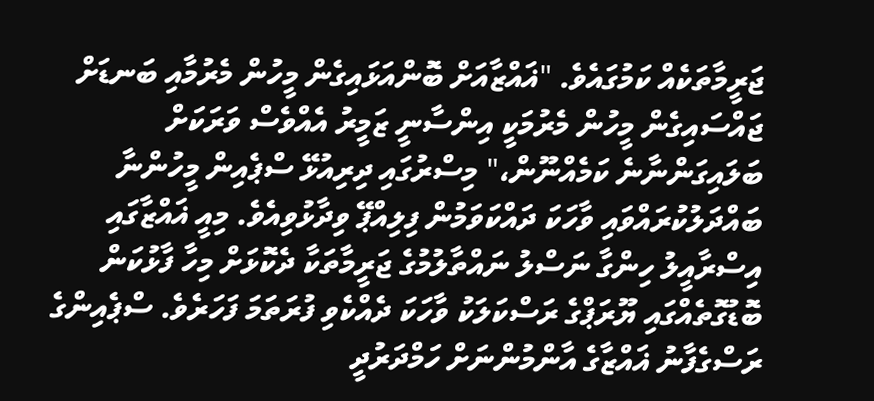ޖަރީމާތަކެއް ކަމުގައެވެ. "ޣައްޒާއަށް ބޮންއަޅައިގެން މީހުން މެރުމާއި ބަނޑަށް ޖައްސައިގެން މީހުން މެރުމަކީ އިންސާނީ ޒަމީރު އެއްވެސް ވަރަކަށް ބަލައިގަންނާނެ ކަމެއްނޫން،" މިސްރުގައި ދިރިއުޅޭ ސްޕެއިން މީހުންނާ ބައްދަލުކުރައްވައި ވާހަކަ ދައްކަވަމުން ފިލިއްޕޭ ވިދާޅުވިއެވެ. މިއީ ޣައްޒާގައި އިސްރާއީލު ހިންގާ ނަސްލު ނައްތާލުމުގެ ޖަރީމާތަކާ ދެކޮޅަށް މިހާ ފާޅުކަން ބޮޑުގޮތެއްގައި ޔޫރަޕްގެ ރަސްކަލަކު ވާހަކަ ދެއްކެވި ފުރަތަމަ ފަހަރެވެ. ސްޕެއިންގެ ރަސްގެފާނު ޣައްޒާގެ އާންމުންނަށް ހަމްދަރުދީ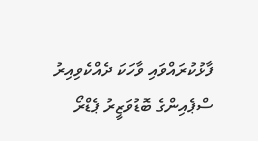ފާޅުކުރައްވައި ވާހަކަ ދެއްކެވިއިރު ސްޕެއިންގެ ބޮޑުވަޒީރު ޕެޑްރޯ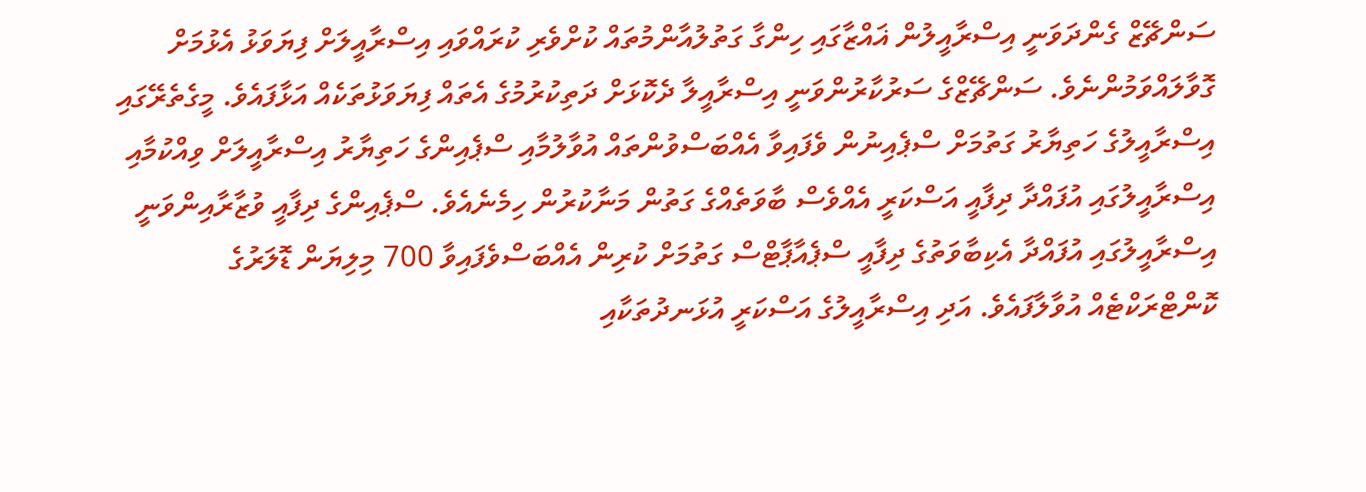ސަންޗޭޒް ގެންދަވަނީ އިސްރާއީލުން ޣައްޒާގައި ހިންގާ ގަތުލުއާންމުތައް ކުށްވެރި ކުރައްވައި އިސްރާއީލަށް ފިޔަވަޅު އެޅުމަށް ގޮވާލައްވަމުންނެވެ. ސަންޗޭޒްގެ ސަރުކާރުންވަނީ އިސްރާއީލާ ދެކޮޅަށް ދަތިކުރުމުގެ އެތައް ފިޔަވަޅުތަކެއް އަޅާފައެވެ. މީގެތެރޭގައި އިސްރާއީލުގެ ހަތިޔާރު ގަތުމަށް ސްޕެއިނުން ވެފައިވާ އެއްބަސްވުންތައް އުވާލުމާއި ސްޕެއިންގެ ހަތިޔާރު އިސްރާއީލަށް ވިއްކުމާއި އިސްރާއީލުގައި އުފައްދާ ދިފާއީ އަސްކަރީ އެއްވެސް ބާވަތެއްގެ ގަތުން މަނާކުރުން ހިމެނެއެވެ. ސްޕެއިންގެ ދިފާއީ ވުޒާރާއިންވަނީ އިސްރާއީލުގައި އުފައްދާ އެކިބާވަތުގެ ދިފާއީ ސްޕެއާޕާޓްސް ގަތުމަށް ކުރިން އެއްބަސްވެފައިވާ 700 މިލިޔަން ޑޮލަރުގެ ކޮންޓްރަކްޓެއް އުވާލާފައެވެ. އަދި އިސްރާއީލުގެ އަސްކަރީ އުޅަނދުތަކާއި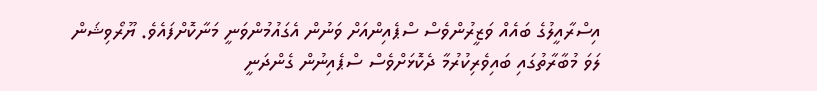އިސްރާއީލުގެ ބައެއް ވަޒީރުންވެސް ސްޕެއިންއަށް ވަނުން އެގައުމުންވަނީ މަނާކޮށްފައެވެ. ޔޫރޯވިޝަން ލަވަ މުބާރާތުގައި ބައިވެރިކުރުމާ ދެކޮޅަށްވެސް ސްޕެއިނުން ގެންދަނީ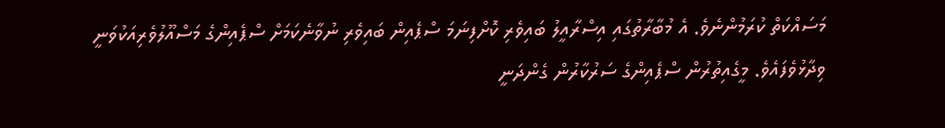މަސައްކަތް ކުރަމުންނެވެ. އެ މުބާރާތުގައި އިސްރާއީލު ބައިވެރި ކޮށްފިނަމަ ސްޕެއިން ބައިވެރި ނުވާނެކަމަށް ސްޕެއިންގެ މަސްއޫލުވެރިއަކުވަނީ ވިދާޅުވެފައެވެ. މީގެއިތުރުން ސްޕެއިންގެ ސަރުކާރުން ގެންދަނީ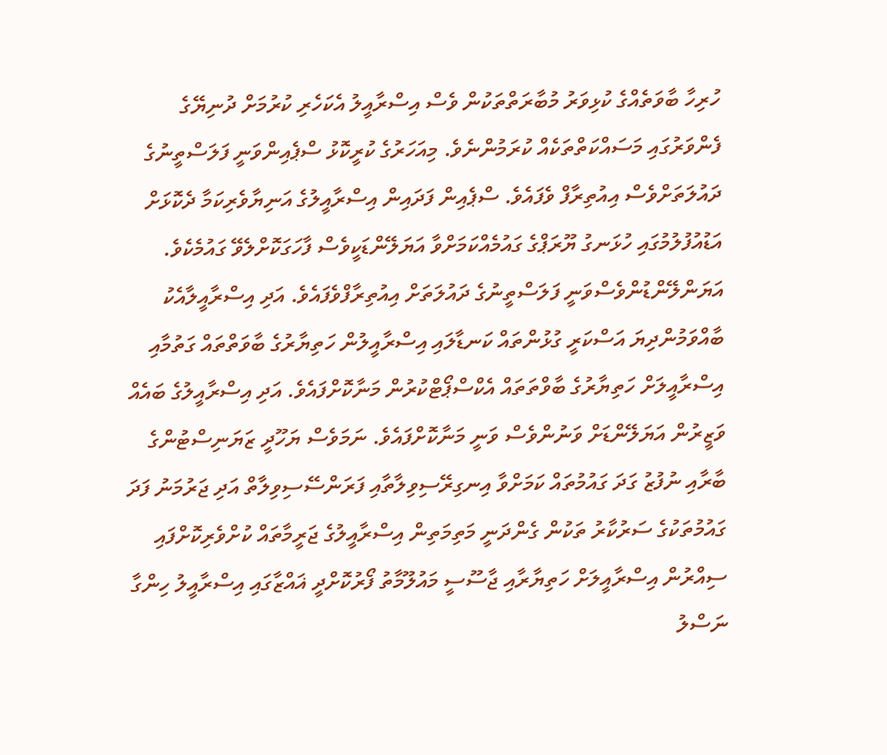ހުރިހާ ބާވަތެއްގެ ކުޅިވަރު މުބާރަތްތަކުން ވެސް އިސްރާއީލު އެކަހެރި ކުރުމަށް ދުނިޔޭގެ ފެންވަރުގައި މަސައްކަތްތަކެއް ކުރަމުންނެވެ. މިއަހަރުގެ ކުރީކޮޅު ސްޕެއިންވަނީ ފަލަސްތީނުގެ ދައުލަތަށްވެސް އިއުތިރާފް ވެފައެވެ. ސްޕެއިން ފަދައިން އިސްރާއީލުގެ އަނިޔާވެރިކަމާ ދެކޮޅަށް އަޑުއުފުލުމުގައި ހުޅަނގު ޔޫރަޕްގެ ގައުމެއްކަމަށްވާ އަޔަލޭންޑަކީވެސް ފާހަގަކޮށްލެވޭ ގައުމެކެވެ. އަޔަންލޭންޑުންވެސްވަނީ ފަލަސްތީނުގެ ދައުލަތަށް އިއުތިރާފްވެފައެވެ. އަދި އިސްރާއީލާއެކު ބާއްވަމުންދިޔަ އަސްކަރީ ގުޅުންތައް ކަނޑާލައި އިސްރާއީލުން ހަތިޔާރުގެ ބާވަތްތައް ގަތުމާއި އިސްރާއީލަށް ހަތިޔާރުގެ ބާވްތަތައް އެކްސްޕޯޓްކުރުން މަނާކޮށްފައެވެ. އަދި އިސްރާއީލުގެ ބައެއް ވަޒީރުން އަޔަލޭންޑަށް ވަނުންވެސް ވަނީ މަނާކޮށްފައެވެ. ނަމަވެސް ޔަހޫދީ ޒަޔަނިސްޓުންގެ ބާރާއި ނުފުޒު ގަދަ ގައުމުތައް ކަމަށްވާ އިނގިރޭސިވިލާތާއި ފަރަންސޭސިވިލާތް އަދި ޖަރުމަނު ފަދަ ގައުމުތަކުގެ ސަރުކާރު ތަކުން ގެންދަނީ މަތިމަތިން އިސްރާއީލުގެ ޖަރީމާތައް ކުށްވެރިކޮށްފައި ސިއްރުން އިސްރާއީލަށް ހަތިޔާރާއި ޖާސޫސީ މައުލޫމާތު ފޯރުކޮށްދީ ޣައްޒާގައި އިސްރާއީލު ހިންގާ ނަސްލު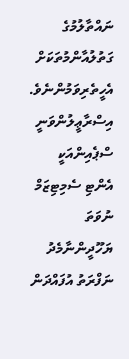ނައްތާލުމުގެ ގަތުލުއާންމުތަކަށް އެހީތެރިވަމުންނެވެ. އިސްރާޢީލުންވަނީ ސްޕެއިންއަކީ އެންޓި ސެމިޓިޒަމް ނުވަތަ ޔަހޫދީންނާމެދު ނަފްރަތު އުފައްދަން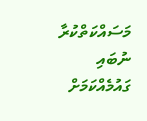މަސައްކަތްކުރާ ނުބައި ގައުމެއްކަމަށް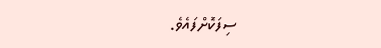ސިފަކޮށްފައެވެ.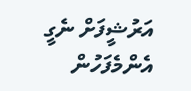އަރުޝީފަށް ނެގީ
އެންމެފަހުން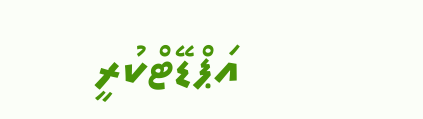އަޕްޑޭޓްކުރީ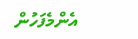އެންމެފަހުން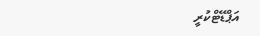އަޕްޑޭޓްކުރީ